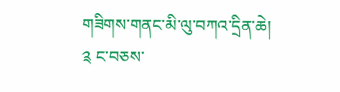གཟིགས་གནང་མི་ལུ་བཀའ་དྲིན་ཆེ།
༉ ང་བཅས་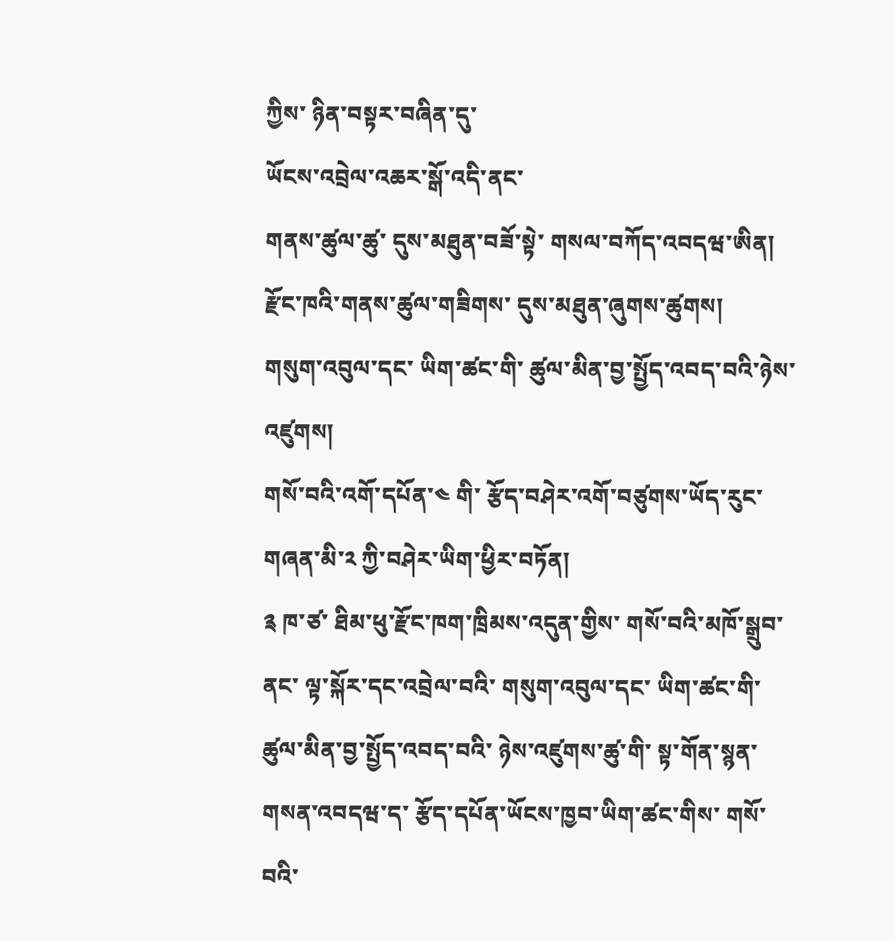ཀྱིས་ ཉིན་བསྟར་བཞིན་དུ་
ཡོངས་འབྲེལ་འཆར་སྒོ་འདི་ནང་
གནས་ཚུལ་ཚུ་ དུས་མཐུན་བཟོ་སྟེ་ གསལ་བཀོད་འབདཝ་ཨིན།
རྫོང་ཁའི་གནས་ཚུལ་གཟིགས་ དུས་མཐུན་ཞུགས་ཚུགས།
གསུག་འབུལ་དང་ ཡིག་ཚང་གི་ ཚུལ་མིན་བྱ་སྤྱོད་འབད་བའི་ཉེས་འཛུགས།
གསོ་བའི་འགོ་དཔོན་༤ གི་ རྩོད་བཤེར་འགོ་བཙུགས་ཡོད་རུང་ གཞན་མི་༢ ཀྱི་བཤེར་ཡིག་ཕྱིར་བཏོན།
༉ ཁ་ཙ་ ཐིམ་ཕུ་རྫོང་ཁག་ཁྲིམས་འདུན་གྱིས་ གསོ་བའི་མཁོ་སྒྲུབ་ནང་ ལྟ་སྐོར་དང་འབྲེལ་བའི་ གསུག་འབུལ་དང་ ཡིག་ཚང་གི་ ཚུལ་མིན་བྱ་སྤྱོད་འབད་བའི་ ཉེས་འཛུགས་ཚུ་གི་ སྟ་གོན་སྙན་གསན་འབདཝ་ད་ རྩོད་དཔོན་ཡོངས་ཁྱབ་ཡིག་ཚང་གིས་ གསོ་བའི་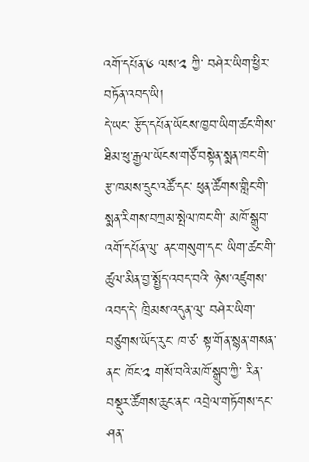འགོ་དཔོན་༦ ལས་༢ ཀྱི་ བཤེར་ཡིག་ཕྱིར་བཏོན་འབད་ཡི།
དེ་ཡང་ རྩོད་དཔོན་ཡོངས་ཁྱབ་ཡིག་ཚང་གིས་ ཐིམ་ཕུ་རྒྱལ་ཡོངས་གཙོ་བསྟེན་སྨན་ཁང་གི་ རྩ་ཁམས་དྲུང་འཚོ་དང་ ཕུན་ཚོགས་གླིང་གི་ སྨན་རིགས་བཀྲམ་སྤེལ་ཁང་གི་ མཁོ་སྒྲུབ་འགོ་དཔོན་ལུ་ ནང་གསུག་དང་ ཡིག་ཚང་གི་ ཚུལ་མིན་བྱ་སྤྱོད་འབད་བའི་ ཉེས་འཛུགས་འབད་དེ་ ཁྲིམས་འདུན་ལུ་ བཤེར་ཡིག་བཙུགས་ཡོད་རུང་ ཁ་ཙ་ སྟ་གོན་སྙན་གསན་ནང་ ཁོང་༢ གསོ་བའི་མཁོ་སྒྲུབ་ཀྱི་ རིན་བསྡུར་ཚོགས་ཆུང་ནང་ འབྲེལ་གཏོགས་དང་ ཤན་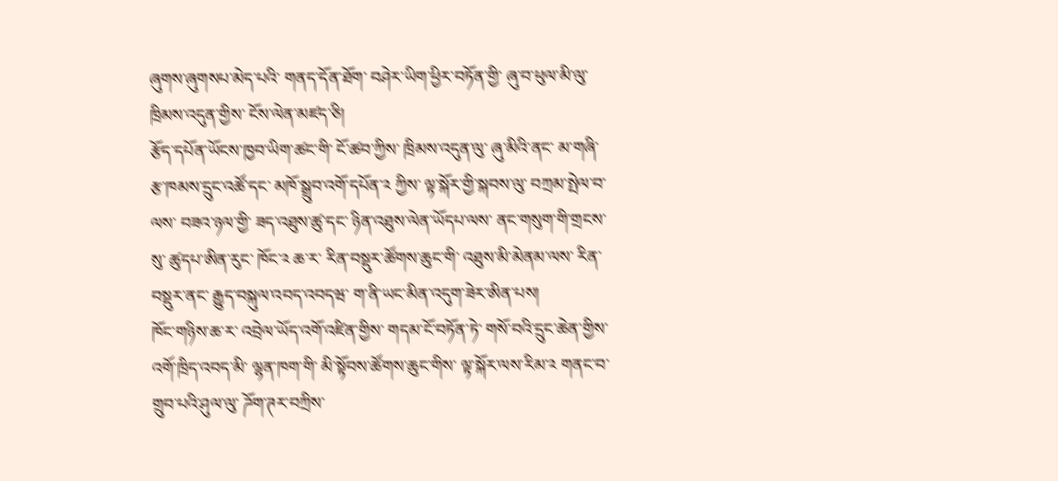ཞུགས་ཞུགསཔ་མེད་པའི་ གནད་དོན་ཐོག་ བཤེར་ཡིག་ཕྱིར་བཏོན་གྱི་ ཞུ་བ་ཕུལ་མི་ལུ་ ཁྲིམས་འདུན་གྱིས་ ངོས་ལེན་མཛད་ཅི།
རྩོད་དཔོན་ཡོངས་ཁྱབ་ཡིག་ཚང་གི་ ངོ་ཚབ་ཀྱིས་ ཁྲིམས་འདུན་ལུ་ ཞུ་མིའི་ནང་ མ་གཞི་ རྩ་ཁམས་དྲུང་འཚོ་དང་ མཁོ་སྒྲུབ་འགོ་དཔོན་༢ ཀྱིས་ ལྟ་སྐོར་གྱི་སྐབས་ལུ་ བཀྲམ་སྤེལ་བ་ལས་ བཟའ་ཉལ་གྱི་ ཟད་འཐུས་ཚུ་དང་ ཉིན་འཐུས་ལེན་ཡོདཔ་ལས་ ནང་གསུག་གི་གྲངས་སུ་ ཚུདཔ་ཨིན་རུང་ ཁོང་༢ ཆ་ར་ རིན་བསྡུར་ཚོགས་ཆུང་གི་ འཐུས་མི་མེནམ་ལས་ རིན་བསྡུར་ནང་ རྒྱུད་བསྐུལ་འབད་འབདཝ་ ག་ནི་ཡང་མིན་འདུག་ཟེར་ཨིན་པས།
ཁོང་གཉིས་ཆ་ར་ འབྲེལ་ཡོད་འགོ་འཛིན་གྱིས་ གདམ་ངོ་བཏོན་ཏེ་ གསོ་བའི་དྲུང་ཆེན་གྱིས་ འགོ་ཁྲིད་འབད་མི་ ལྷན་ཁག་གི་ མི་སྟོབས་ཚོགས་ཆུང་གིས་ ལྟ་སྐོར་ལས་རིམ་༢ གནང་བ་གྲུབ་པའི་ཤུལ་ལུ་ ཌོག་ཊར་བཀྲིས་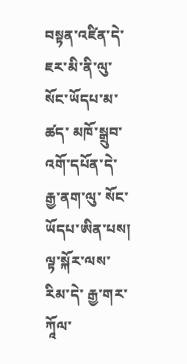བསྟན་འཛིན་དེ་ ཇར་མི་ནི་ལུ་ སོང་ཡོདཔ་མ་ཚད་ མཁོ་སྒྲུབ་འགོ་དཔོན་དེ་ རྒྱ་ནག་ལུ་ སོང་ཡོདཔ་ཨིན་པས།
ལྟ་སྐོར་ལས་རིམ་དེ་ རྒྱ་གར་ཀཱོལ་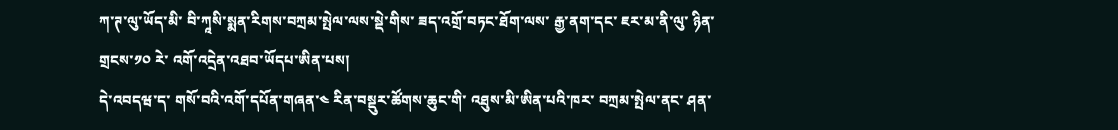ཀ་ཊ་ལུ་ཡོད་མི་ བི་ཀཱསི་སྨན་རིགས་བཀྲམ་སྤེལ་ལས་སྡེ་གིས་ ཟད་འགྲོ་བཏང་ཐོག་ལས་ རྒྱ་ནག་དང་ ཇར་མ་ནི་ལུ་ ཉིན་གྲངས་༡༠ རེ་ འགོ་འདྲེན་འཐབ་ཡོདཔ་ཨིན་པས།
དེ་འབདཝ་ད་ གསོ་བའི་འགོ་དཔོན་གཞན་༤ རིན་བསྡུར་ཚོགས་ཆུང་གི་ འཐུས་མི་ཨིན་པའི་ཁར་ བཀྲམ་སྤེལ་ནང་ ཤན་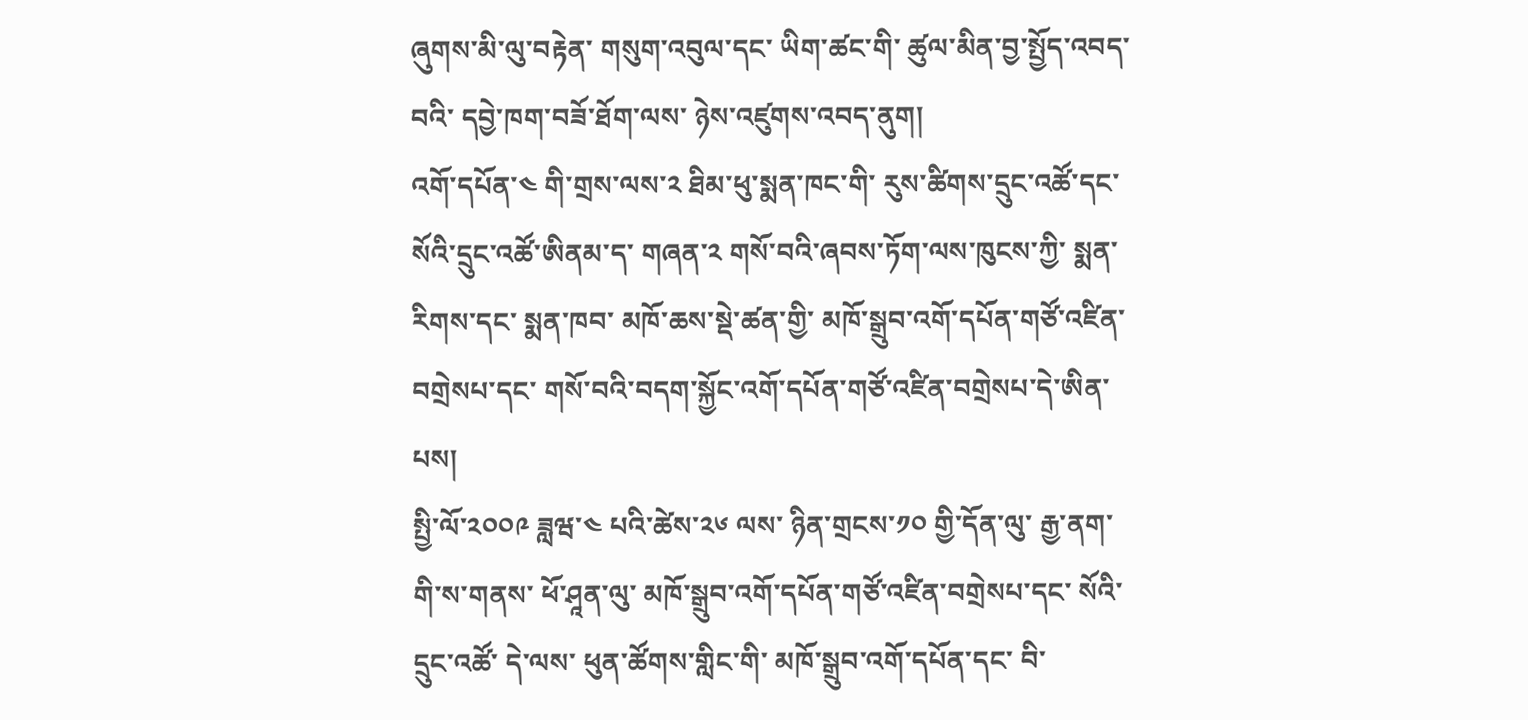ཞུགས་མི་ལུ་བརྟེན་ གསུག་འབུལ་དང་ ཡིག་ཚང་གི་ ཚུལ་མིན་བྱ་སྤྱོད་འབད་བའི་ དབྱེ་ཁག་བཟོ་ཐོག་ལས་ ཉེས་འཛུགས་འབད་ནུག།
འགོ་དཔོན་༤ གི་གྲས་ལས་༢ ཐིམ་ཕུ་སྨན་ཁང་གི་ རུས་ཚིགས་དྲུང་འཚོ་དང་ སོའི་དྲུང་འཚོ་ཨིནམ་ད་ གཞན་༢ གསོ་བའི་ཞབས་ཏོག་ལས་ཁུངས་ཀྱི་ སྨན་རིགས་དང་ སྨན་ཁབ་ མཁོ་ཆས་སྡེ་ཚན་གྱི་ མཁོ་སྒྲུབ་འགོ་དཔོན་གཙོ་འཛིན་བགྲེསཔ་དང་ གསོ་བའི་བདག་སྐྱོང་འགོ་དཔོན་གཙོ་འཛིན་བགྲེསཔ་དེ་ཨིན་པས།
སྤྱི་ལོ་༢༠༠༩ ཟླཝ་༤ པའི་ཚེས་༢༦ ལས་ ཉིན་གྲངས་༡༠ གྱི་དོན་ལུ་ རྒྱ་ནག་གི་ས་གནས་ ཕོ་ཤཱན་ལུ་ མཁོ་སྒྲུབ་འགོ་དཔོན་གཙོ་འཛིན་བགྲེསཔ་དང་ སོའི་དྲུང་འཚོ་ དེ་ལས་ ཕུན་ཚོགས་གླིང་གི་ མཁོ་སྒྲུབ་འགོ་དཔོན་དང་ བི་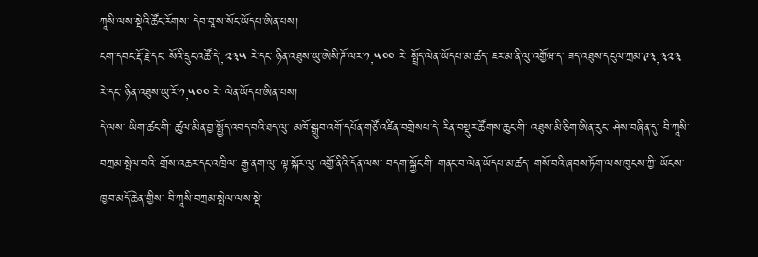ཀཱསི་ལས་སྡེའི་ཚོང་རོགས་ དེབ་བཱ་ས་སོང་ཡོདཔ་ཨིན་པས།
ངག་དབང་རྡོ་རྗེ་དང་ སོའི་དྲུང་འཚོ་དེ་,༢༣༥ རེ་དང་ ཉིན་འཐུས་ཡུ་ཨེསི་ཌོ་ལར་༡,༥༠༠ རེ་ སྤྲོད་ལེན་ཡོདཔ་མ་ཚད་ ཇར་མ་ནི་ལུ་འགྱོཝ་ད་ ཟད་འཐུས་དངུལ་ཀྲམ་༩༣,༣༢༣ རེ་དང་ ཉིན་འཐུས་ཡུ་རོ་༡,༥༠༠ རེ་ ལེན་ཡོདཔ་ཨིན་པས།
དེ་ལས་ ཡིག་ཚང་གི་ ཚུལ་མིན་བྱ་སྤྱོད་འབད་བའི་ཐད་ལུ་ མཁོ་སྒྲུབ་འགོ་དཔོན་གཙོ་འཛིན་བགྲེསཔ་དེ་ རིན་བསྡུར་ཚོགས་ཆུང་གི་ འཐུས་མི་ཅིག་ཨིན་རུང་ ཤེས་བཞིན་དུ་ བི་ཀཱསི་བཀྲམ་སྤེལ་བའི་ གྲོས་འཆར་དང་འཁྲིལ་ རྒྱ་ནག་ལུ་ ལྟ་སྐོར་ལུ་ འགྱོ་ནིའི་དོན་ལས་ བདག་སྐྱོང་གི་ གནང་བ་ལེན་ཡོདཔ་མ་ཚད་ གསོ་བའི་ཞབས་ཏོག་ལས་ཁུངས་ཀྱི་ ཡོངས་ཁྱབ་མདོ་ཆེན་གྱིས་ བི་ཀཱསི་བཀྲམ་སྤེལ་ལས་སྡེ་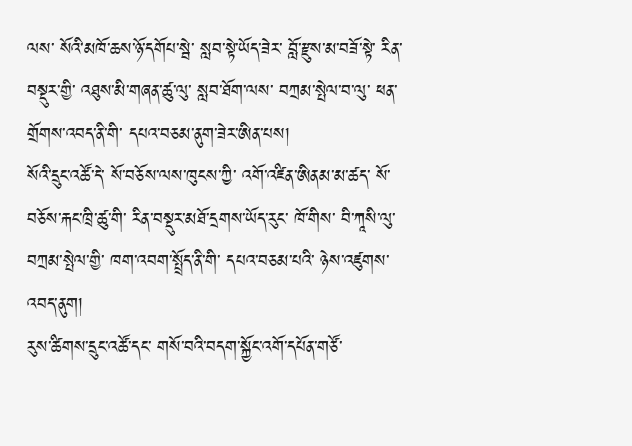ལས་ སོའི་མཁོ་ཆས་ཉོ་དགོཔ་སྦེ་ སླབ་སྟེ་ཡོད་ཟེར་ བློ་རྫུས་མ་བཟོ་སྟེ་ རིན་བསྡུར་གྱི་ འཐུས་མི་གཞན་ཚུ་ལུ་ སླབ་ཐོག་ལས་ བཀྲམ་སྤེལ་བ་ལུ་ ཕན་གྲོགས་འབད་ནི་གི་ དཔའ་བཅམ་ནུག་ཟེར་ཨིན་པས།
སོའི་དྲུང་འཚོ་དེ་ སོ་བཅོས་ལས་ཁུངས་ཀྱི་ འགོ་འཛིན་ཨིནམ་མ་ཚད་ སོ་བཅོས་རྐང་ཁྲི་ཚུ་གི་ རིན་བསྡུར་མཐོ་དྲགས་ཡོད་རུང་ ཁོ་གིས་ བི་ཀཱསི་ལུ་ བཀྲམ་སྤེལ་གྱི་ ཁག་འབག་སྤྲོད་ནི་གི་ དཔའ་བཅམ་པའི་ ཉེས་འཛུགས་འབད་ནུག།
རུས་ཚིགས་དྲུང་འཚོ་དང་ གསོ་བའི་བདག་སྐྱོང་འགོ་དཔོན་གཙོ་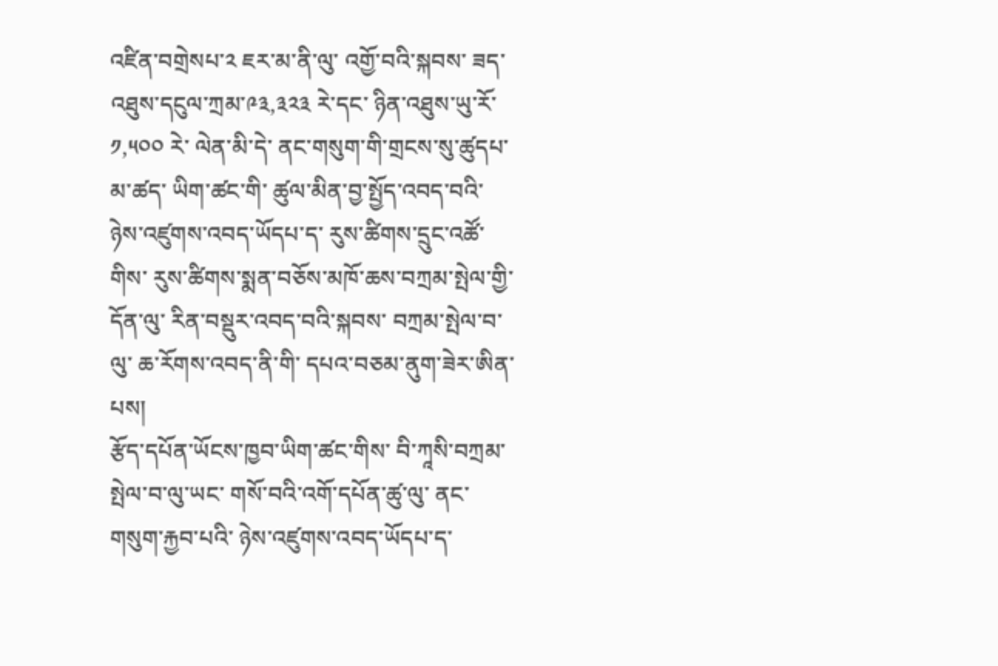འཛིན་བགྲེསཔ་༢ ཇར་མ་ནི་ལུ་ འགྱོ་བའི་སྐབས་ ཟད་འཐུས་དངུལ་ཀྲམ་༩༣,༣༢༣ རེ་དང་ ཉིན་འཐུས་ཡུ་རོ་༡,༥༠༠ རེ་ ལེན་མི་དེ་ ནང་གསུག་གི་གྲངས་སུ་ཚུདཔ་མ་ཚད་ ཡིག་ཚང་གི་ ཚུལ་མིན་བྱ་སྤྱོད་འབད་བའི་ ཉེས་འཛུགས་འབད་ཡོདཔ་ད་ རུས་ཚིགས་དྲུང་འཚོ་གིས་ རུས་ཚིགས་སྨན་བཅོས་མཁོ་ཆས་བཀྲམ་སྤེལ་གྱི་དོན་ལུ་ རིན་བསྡུར་འབད་བའི་སྐབས་ བཀྲམ་སྤེལ་བ་ལུ་ ཆ་རོགས་འབད་ནི་གི་ དཔའ་བཅམ་ནུག་ཟེར་ཨིན་པས།
རྩོད་དཔོན་ཡོངས་ཁྱབ་ཡིག་ཚང་གིས་ བི་ཀཱསི་བཀྲམ་སྤེལ་བ་ལུ་ཡང་ གསོ་བའི་འགོ་དཔོན་ཚུ་ལུ་ ནང་གསུག་རྐྱབ་པའི་ ཉེས་འཛུགས་འབད་ཡོདཔ་ད་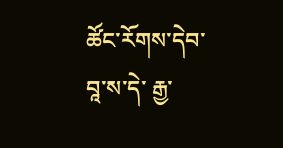ཚོང་རོགས་དེབ་བཱ་ས་དེ་ རྒྱ་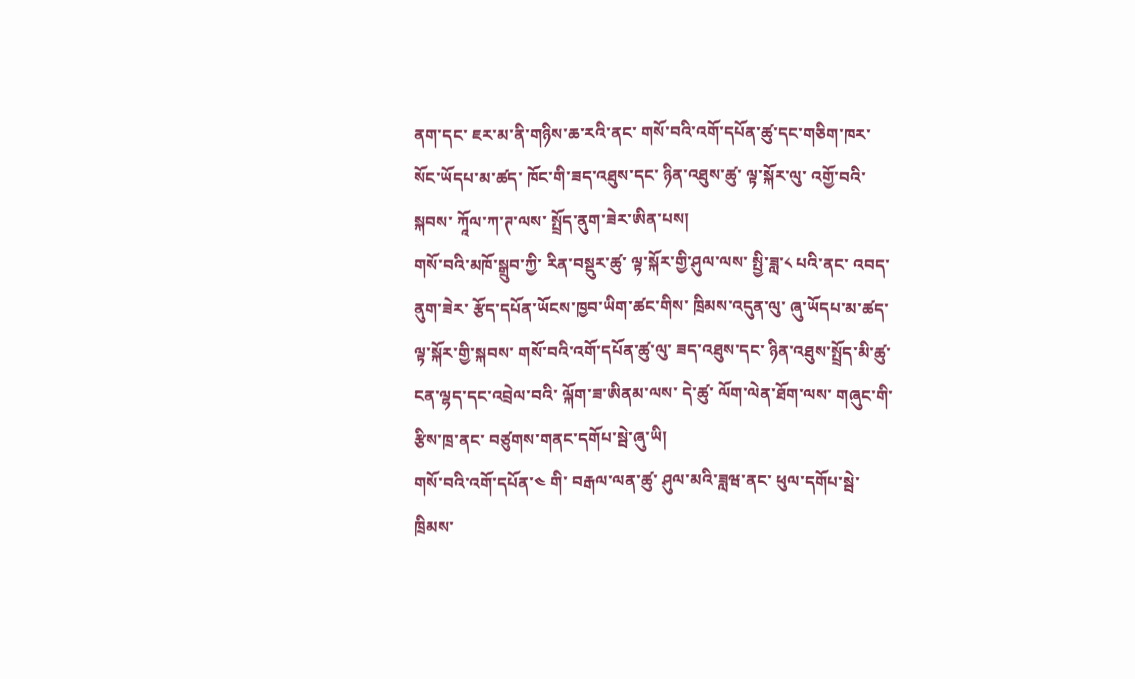ནག་དང་ ཇར་མ་ནི་གཉིས་ཆ་རའི་ནང་ གསོ་བའི་འགོ་དཔོན་ཚུ་དང་གཅིག་ཁར་ སོང་ཡོདཔ་མ་ཚད་ ཁོང་གི་ཟད་འཐུས་དང་ ཉིན་འཐུས་ཚུ་ ལྟ་སྐོར་ལུ་ འགྱོ་བའི་སྐབས་ ཀཱོལ་ཀ་ཊ་ལས་ སྤྲོད་ནུག་ཟེར་ཨིན་པས།
གསོ་བའི་མཁོ་སྒྲུབ་ཀྱི་ རིན་བསྡུར་ཚུ་ ལྟ་སྐོར་གྱི་ཤུལ་ལས་ སྤྱི་ཟླ་༨ པའི་ནང་ འབད་ནུག་ཟེར་ རྩོད་དཔོན་ཡོངས་ཁྱབ་ཡིག་ཚང་གིས་ ཁྲིམས་འདུན་ལུ་ ཞུ་ཡོདཔ་མ་ཚད་ ལྟ་སྐོར་གྱི་སྐབས་ གསོ་བའི་འགོ་དཔོན་ཚུ་ལུ་ ཟད་འཐུས་དང་ ཉིན་འཐུས་སྤྲོད་མི་ཚུ་ ངན་ལྷད་དང་འབྲེལ་བའི་ ལྐོག་ཟ་ཨིནམ་ལས་ དེ་ཚུ་ ལོག་ལེན་ཐོག་ལས་ གཞུང་གི་རྩིས་ཁྲ་ནང་ བཙུགས་གནང་དགོཔ་སྦེ་ཞུ་ཡི།
གསོ་བའི་འགོ་དཔོན་༤ གི་ བརྒལ་ལན་ཚུ་ ཤུལ་མའི་ཟླཝ་ནང་ ཕུལ་དགོཔ་སྦེ་ ཁྲིམས་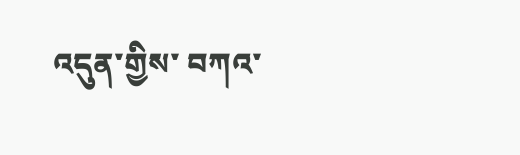འདུན་གྱིས་ བཀའ་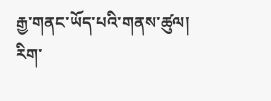རྒྱ་གནང་ཡོད་པའི་གནས་ཚུལ།
རིག་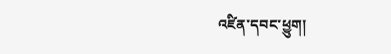འཛིན་དབང་ཕྱུག།